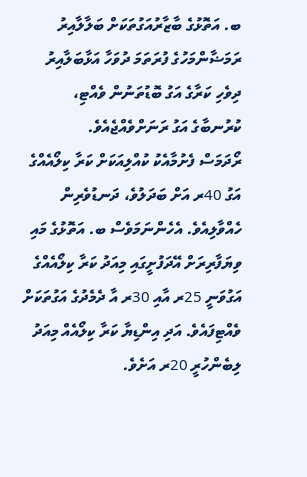ބ. އަތޮޅުގެ ބާޒާރުއަގުތަކަށް ބަލާލާއިރު ރަމަޟާންމަހުގެ ފުރަތަމަ ދުވަހާ އަޅާބަލާއިރު ދިވެހި ކަރާގެ އަގު ބޮޑުތަނުން ވެއްޓި، ކުރުނބާގެ އަގު ރަނަށްވެއްޖެއެވެ.
ރޯދަމަސް ފެށުމާއެކު ކުއްލިއަކަށް ކަރާ ކިލޯއެއްގެ އަގު 40ރ އަށް ބަދަލުވެ، ދަނޑުވެރިން ހެއްވާލިއެވެ. އެހެންނަމަވެސް ބ. އަތޮޅުގެ މައި ވިޔަފާރިރަށް އޭދަފުށީގައި މިއަދު ކަރާ ކިލޯއެއްގެ އަގުވަނީ 25ރ އާއި 30ރ އާ ދެމެދުގެ އަގުތަކަށް ވެއްޓިފައެވެ. އަދި އިންޑިޔާ ކަރާ ކިލޯއެއް މިއަދު ލިބެންހުރީ 20ރ އަށެވެ.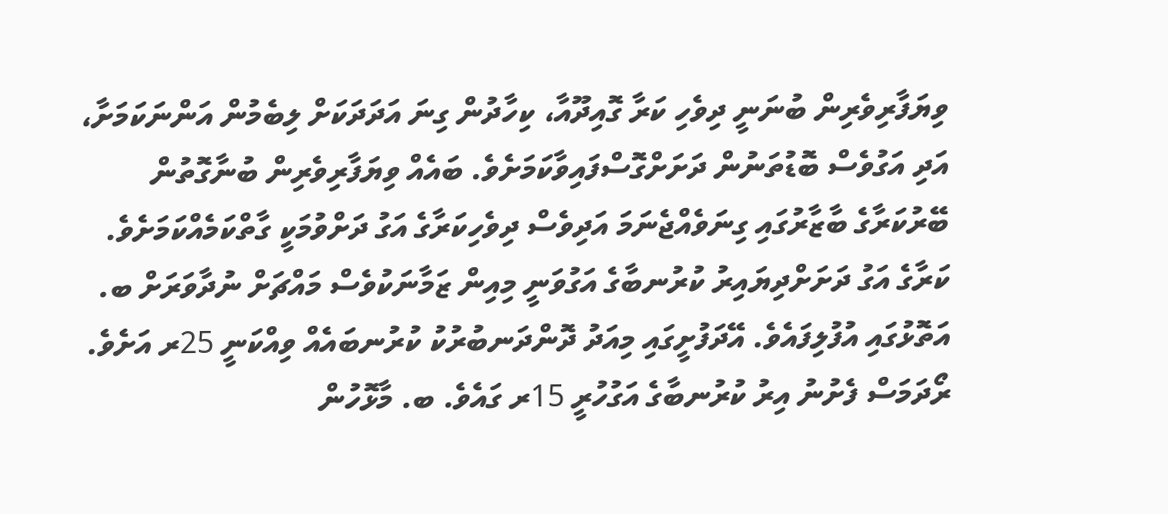ވިޔަފާރިވެރިން ބުނަނީ ދިވެހި ކަރާ ގޮއިދޫއާ، ކިހާދުން ގިނަ އަދަދަކަށް ލިބެމުން އަންނަކަމަށާ، އަދި އަގުވެސް ބޮޑުތަނުން ދަށަށްގޮސްފައިވާކަމަށެވެ. ބައެއް ވިޔަފާރިވެރިން ބުނާގޮތުން ބޭރުކަރާގެ ބާޒާރުގައި ގިނަވެއްޖެނަމަ އަދިވެސް ދިވެހިކަރާގެ އަގު ދަށްވުމަކީ ގާތްކަމެއްކަމަށެވެ.
ކަރާގެ އަގު ދަށަށްދިޔައިރު ކުރުނބާގެ އަގުވަނީ މިއިން ޒަމާނަކުވެސް މައްޗަށް ނުދާވަރަށް ބ. އަތޮޅުގައި އުފުލިފައެވެ. އޭދަފުށީގައި މިއަދު ދޮންދަނބުރުކު ކުރުނބައެއް ވިއްކަނީ 25ރ އަށެވެ. ރޯދަމަސް ފެށުނު އިރު ކުރުނބާގެ އަގުހުރީ 15ރ ގައެވެ. ބ. މާޅޮހުން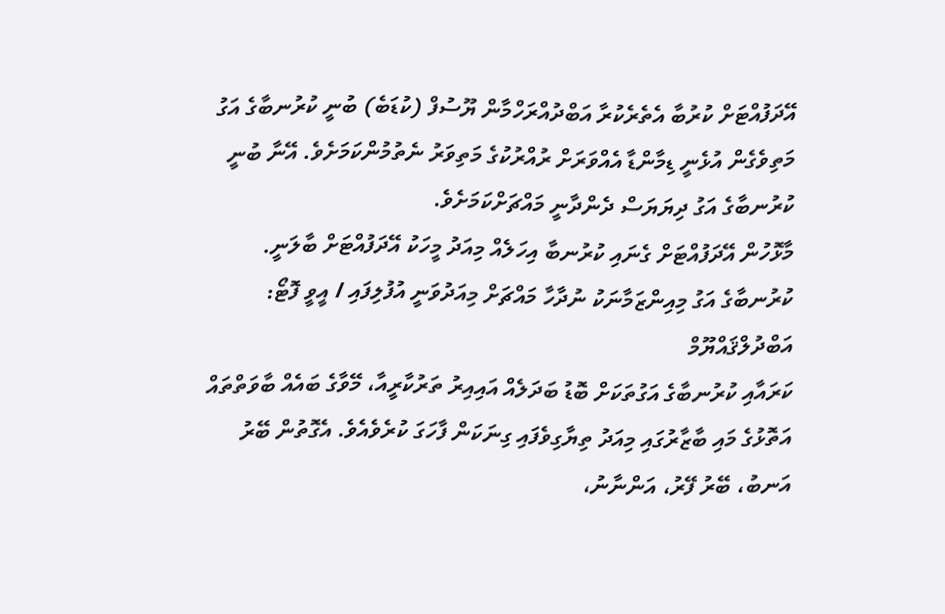އޭދަފުއްޓަށް ކުރުބާ އެތެރެކުރާ އަބްދުއްރަހްމާން ޔޫސުފް (ކުޑަބެ) ބުނީ ކުރުނބާގެ އަގު މަތިވެގެން އުޅެނީ ޑިމާންޑާ އެއްވަރަށް ރުއްރުކުގެ މަތިވަރު ނެތުމުންކަމަށެވެ. އޭނާ ބުނީ ކުރުނބާގެ އަގު ދިޔަޔަސް ދެންދާނީ މައްޗަށްކަމަށެވެ.
މާޅޮހުން އޭދަފުއްޓަށް ގެނައި ކުރުނބާ އިހަލެއް މިއަދު މީހަކު އޭދަފުއްޓަށް ބާލަނީ. ކުރުނބާގެ އަގު މިއިންޒަމާނަކު ނުދާހާ މައްޗަށް މިއަދުވަނީ އުފުލިފައި / އީވީ ފޮޓޯ: އަބްދުލްޤައްޔޫމް
ކަރައާއި ކުރުނބާގެ އަގުތަކަށް ބޮޑު ބަދަލެއް އައިއިރު ތަރުކާރީއާ، މޭވާގެ ބައެއް ބާވަތްތައް އަތޮޅުގެ މައި ބާޒާރުގައި މިއަދު ތިޔާގިވެފައި ގިނަކަން ފާހަގަ ކުރެވެއެވެ. އެގޮތުން ބޭރު އަނބު، ބޭރު ފޭރު، އަންނާނު،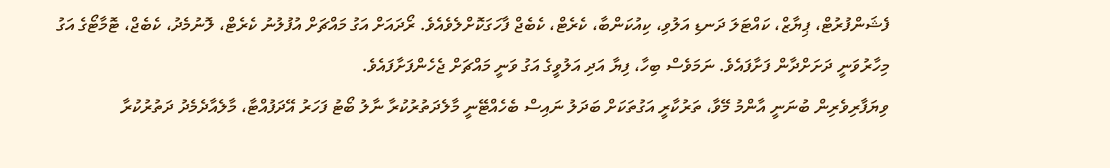ފެޝަންފުރުޓް، ޕިޔާޒް، ކައްޓަލަ ދަނޑި އަލުވި، ކިއުކަންބާ، ކެރެޓް، ކެބެޖް ފާހަގަކޮށްލެވެއެވެ. ރޯދައަށް އަގު މައްޗަށް އުފުލުނު ކެރެޓް، ލޮނުމެދު، ކެބެޖް، ޓޮމާޓޯގެ އަގު މިހާރުވަނީ ދަށަށްދާން ފަށާފައެވެ. ނަމަވެސް ބިހާ، ފިޔާ އަދި އަލުވީގެ އަގު ވަނީ މައްޗަށް ޖެހެންފަށާފައެވެ.
ވިޔަފާރިވެރިން ބުނަނީ އާންމު މޭވާ، ތަރުކާރީ އަގުތަކަށް ބަދަލު ނައިސް ބެހެއްޓޭނީ މާލެދަތުރުކުރާ ނާލު ބޯޓު ފަހަރު އޭދަފުއްޓާ، މާލެއާދެމެދު ދަތުރުކުރާ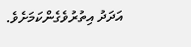އަދަދު އިތުރުވެގެންކަމަށެވެ.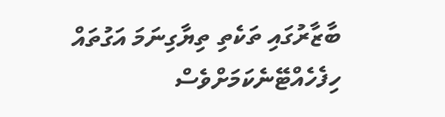ބާޒާރުގައި ތަކެތި ތިޔާގިނަމަ އަގުތައް ހިފެހެއްޓޭނެކަމަށްވެސް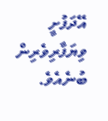އޭދަފުށީ ވިޔަފާރިވެރިން ބުނެއެވެ.